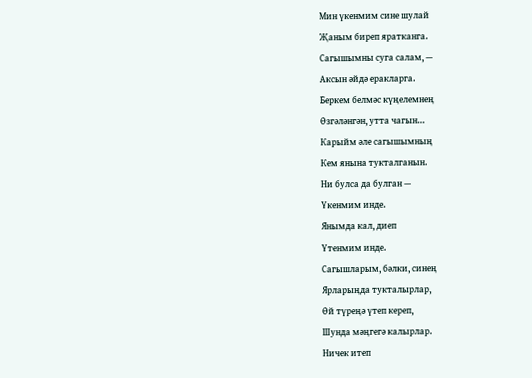Мин үкенмим сине шулай
Җаным биреп яратканга.
Сагышымны суга салам, —
Аксын әйдә еракларга.
Беркем белмәс күңелемнең
Өзгәләнгән, утта чагын…
Карыйм әле сагышымның
Кем янына тукталганын.
Ни булса да булган —
Үкенмим инде.
Янымда кал, диеп
Үтенмим инде.
Сагышларым, бәлки, синең
Ярларыңда тукталырлар,
Өй түреңә үтеп кереп,
Шунда мәңгегә калырлар.
Ничек итеп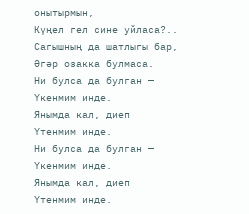онытырмын,
Күңел гел сине уйласа?..
Сагышның да шатлыгы бар,
Әгәр озакка булмаса.
Ни булса да булган —
Үкенмим инде.
Янымда кал, диеп
Үтенмим инде.
Ни булса да булган —
Үкенмим инде.
Янымда кал, диеп
Үтенмим инде.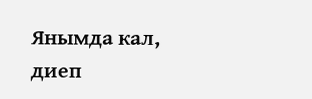Янымда кал, диеп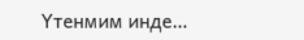Үтенмим инде…